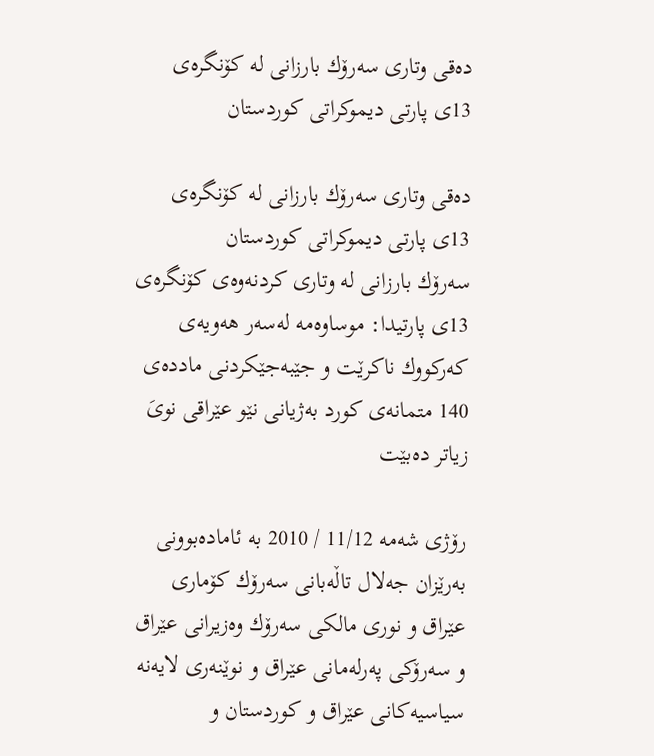ده‌قی وتاری سه‌رۆك بارزانی له‌ كۆنگره‌ی 13ی پارتی دیموكراتی كوردستان

ده‌قی وتاری سه‌رۆك بارزانی له‌ كۆنگره‌ی 13ی پارتی دیموكراتی كوردستان
سه‌رۆك بارزانى له‌ وتارى كردنه‌وه‌ى كۆنگره‌ى 13ى پارتیدا: موساوه‌مه‌ له‌سه‌ر هه‌ویه‌ى كه‌ركووك ناكرێت و جێبه‌جێكردنى مادده‌ى 140 متمانه‌ى كورد به‌ژیانی نێو عێراقى نوىَ زیاتر ده‌بێت

رۆژى شه‌مه‌ 11/12 / 2010 به‌ ئاماده‌بوونى به‌رێزان جه‌لال تاڵه‌بانى سه‌رۆك كۆمارى عێراق و نورى مالكى سه‌رۆك وه‌زیرانى عێراق و سه‌رۆكى په‌رله‌مانى عێراق و نوێنه‌رى لایه‌نه‌ سیاسیه‌كانى عێراق و كوردستان و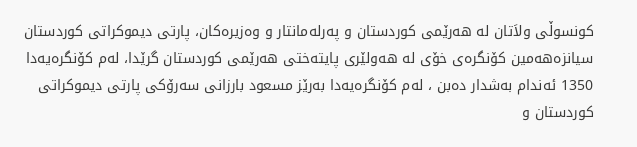كونسوڵى ولاَتان له‌ هه‌رێمى كوردستان و په‌رله‌مانتار و وه‌زیره‌كان، پارتى دیموكراتى كوردستان سیانزه‌هه‌مین كۆنگره‌ى خۆى له‌ هه‌ولێرى پایته‌ختى هه‌رێمى كوردستان گرێدا، له‌م كۆنگره‌یه‌دا 1350 ئه‌ندام به‌شدار ده‌بن ، له‌م كۆنگره‌یه‌دا به‌رێز مسعود بارزانى سه‌رۆكى پارتى دیموكراتى كوردستان و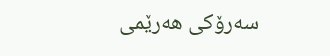سه‌رۆكى هه‌رێمى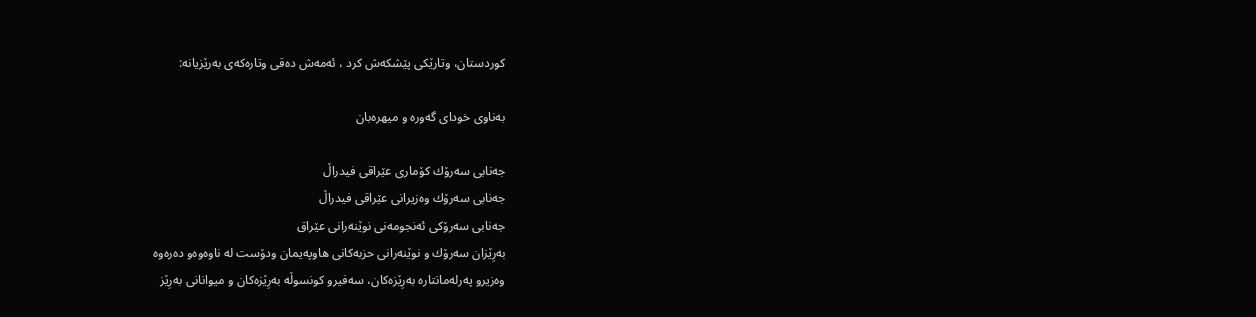كوردستان، وتارێكى پێشكه‌ش كرد ، ئه‌مه‌ش ده‌قى وتاره‌كه‌ى به‌رێزیانه‌:

به‌ناوی خودای گه‌وره‌ و میهره‌بان

جه‌نابی سه‌رۆك كۆماری عێراقی فیدراڵ
جه‌نابی سه‌رۆك وه‌زیرانی عێراقی فیدراڵ
جه‌نابی سه‌رۆكی ئه‌نجومه‌نی نوێنه‌رانی عێراق
به‌رِێزان سه‌رۆك و نوێنه‌رانی حزبه‌كانی هاوپه‌یمان ودۆست له‌ ناوه‌وه‌و ده‌ره‌وه‌
وه‌زیرو په‌رله‌مانتاره‌ به‌رِێزه‌كان، سه‌فیرو كونسوڵه‌ به‌رِێزه‌كان و میوانانی به‌رِێز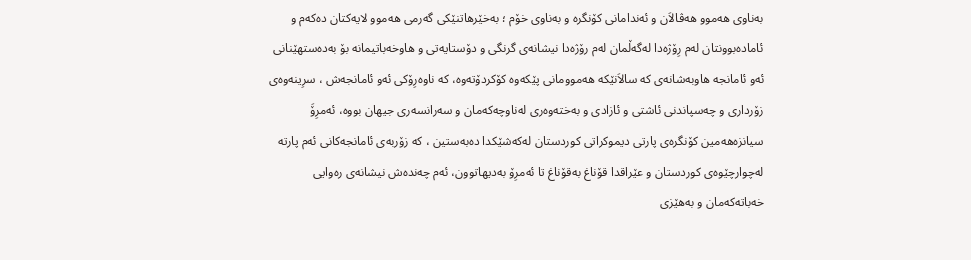به‌ناوی هه‌موو هه‌ڤالاَن و ئه‌ندامانی كۆنگره‌ و به‌ناوی خۆم ؛ به‌خێرهاتنێكی گه‌رمی هه‌موو لایه‌كتان ده‌كه‌م و ئاماده‌بوونتان له‌م رِۆژه‌دا له‌گه‌ڵمان له‌م رۆژه‌دا نیشانه‌ی گرنگی و دۆستایه‌تی و هاوخه‌باتیمانه‌ بۆ به‌ده‌ستهێنانی ئه‌و ئامانجه‌ هاوبه‌شانه‌ی كه‌ سالاَنێكه‌ هه‌موومانی پێكه‌وه‌ كۆكردۆته‌وه‌، كه‌ ناوه‌رِۆكی ئه‌و ئامانجه‌ش ، سرِینه‌وه‌ی زۆرداری و چه‌سپاندنی ئاشتی و ئازادی و به‌خته‌وه‌ری له‌ناوچه‌كه‌مان و سه‌رانسه‌ری جیهان بووه‌، ئه‌مرِۆَ سیانزه‌هه‌مین كۆنگره‌ی پارتی دیموكراتی كوردستان له‌كه‌شێكدا ده‌به‌ستین ، كه‌ زۆربه‌ی ئامانجه‌كانی ئه‌م پارته‌ له‌چوارچێوه‌ی كوردستان و عێراقدا قۆناغ به‌قۆناغ تا ئه‌مرِۆ به‌دیهاتوون، ئه‌م چه‌نده‌ش نیشانه‌ی ره‌وایی خه‌باته‌كه‌مان و به‌هێزی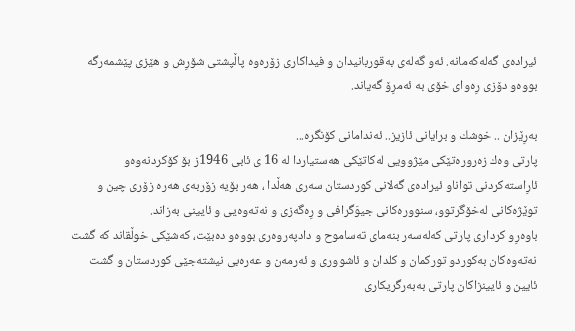ئیراده‌ی گه‌له‌كه‌مانه‌. ئه‌و گه‌له‌ی به‌قوربانیدان و فیداكاری زۆره‌وه‌ پاڵپشتی شۆرِش و هێزی پێشمه‌رگه‌ بووه‌و دۆزی رِه‌وای خۆی به‌ ئه‌مرِۆ گه‌یاند.

به‌رِێزان .. خوشك و برایانی ئازیز.. ئه‌ندامانی كۆنگره‌...
پارتی وه‌ك زه‌روره‌تێكی مێژوویی له‌كاتێكی هه‌ستیاردا له‌ 16 ی ئابی 1946ز بۆ كۆكردنه‌وه‌و ئارِاسته‌كردنی تواناو ئیراده‌ی گه‌لانی كوردستان سه‌ری هه‌ڵدا ، هه‌ر بۆیه‌ زۆربه‌ی هه‌ره‌ زۆری چین و توێژه‌كانی له‌خۆگرتوو، سنووره‌كانی جیوَگرافی و رِه‌گه‌زی و نه‌ته‌وه‌یی و ئایینی به‌زاند.
باوه‌رِو كرداری پارتی كه‌له‌سه‌ر بنه‌مای ته‌ساموح و دادپه‌روه‌ری بووه‌و ده‌بێت، كه‌شێكی خوڵقاند كه‌ گشت نه‌ته‌وه‌كان به‌كوردو توركمان و كلدان و ئاشووری و ئه‌رمه‌ن و عه‌ره‌بی نیشته‌جێی كوردستان و گشت ئایین و ئایینزاكان پارتی به‌به‌رگریكاری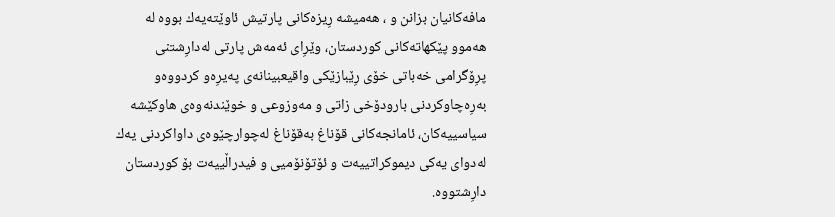مافه‌كانیان بزانن و ، هه‌میشه‌ رِیزه‌كانی پارتیش ئاوێته‌یه‌ك بووه‌ له‌ هه‌موو پێكهاته‌كانی كوردستان، وێرِای ئه‌مه‌ش پارتی له‌دارِشتنی پرِۆگرامی خه‌باتی خۆی رِێبازێكی واقیعبینانه‌ی په‌یرِه‌و كردووه‌و به‌رِه‌چاوكردنی بارودۆخی زاتی و مه‌وزوعی و خوێندنه‌وه‌ی هاوكێشه‌ سیاسییه‌كان، ئامانجه‌كانی قۆناغ به‌قۆناغ له‌چوارچێوه‌ی داواكردنی یه‌ك له‌دوای یه‌كی دیموكراتییه‌ت و ئۆتۆنۆمیی و فیدراڵییه‌ت بۆ كوردستان دارِشتووه‌.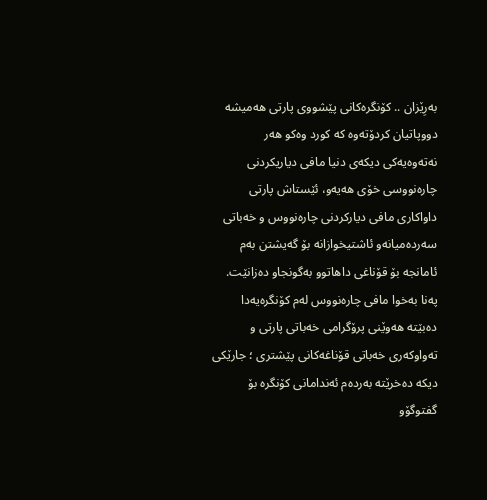به‌رِێزان .. كۆنگره‌كانی پێشووی پارتی هه‌میشه‌ دووپاتیان كردۆته‌وه‌ كه‌ كورد وه‌كو هه‌ر نه‌ته‌وه‌یه‌كی دیكه‌ی دنیا مافی دیاریكردنی چاره‌نووسی خۆی هه‌یه‌و، ئێستاش پارتی داواكاری مافی دیاركردنی چاره‌نووس و خه‌باتی سه‌رده‌میانه‌و ئاشتیخوازانه‌ بۆ گه‌یشتن به‌م ئامانجه‌ بۆ قۆناغی داهاتوو به‌گونجاو ده‌زانێت.
په‌نا به‌خوا مافی چاره‌نووس له‌م كۆنگره‌یه‌دا ده‌بێته‌ هه‌وێنی پرۆگرامی خه‌باتی پارتی و ته‌واوكه‌ری خه‌باتی قۆناغه‌كانی پێشتری ؛ جارێكی دیكه‌ ده‌خرێته‌ به‌رده‌م ئه‌ندامانی كۆنگره‌ بۆ گفتوگۆو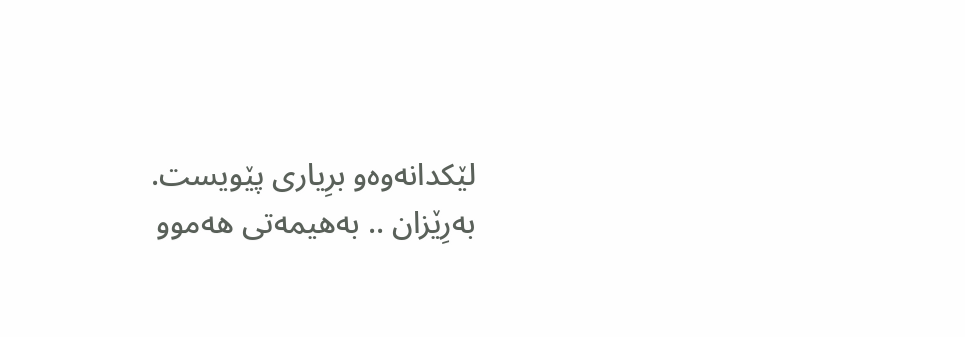لێكدانه‌وه‌و برِیاری پێویست.
به‌رِێزان .. به‌هیمه‌تی هه‌موو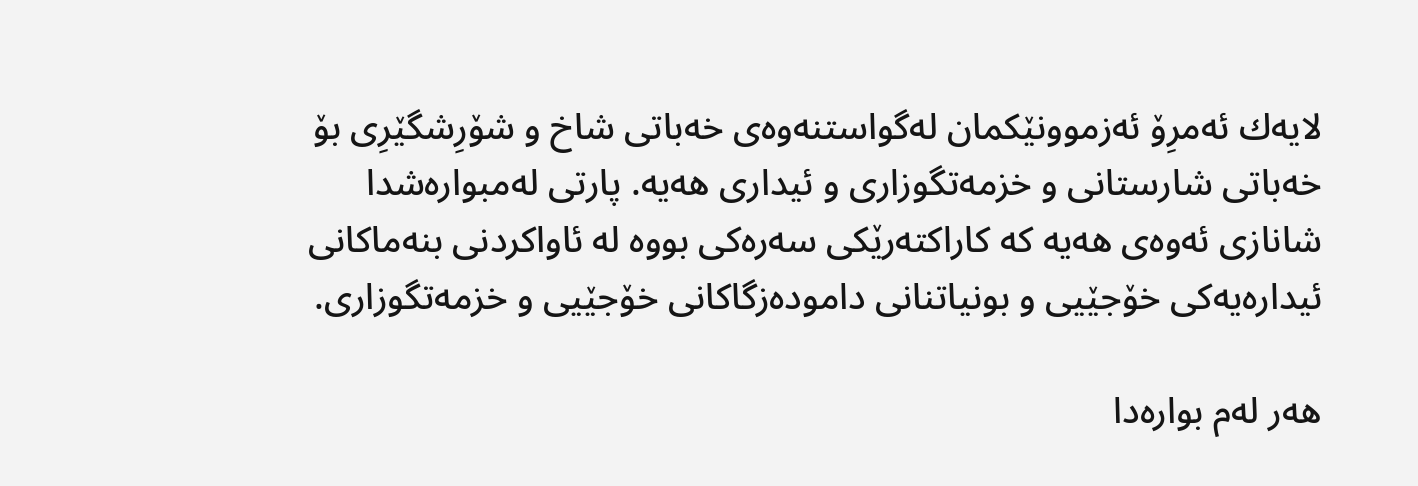لایه‌ك ئه‌مرِۆ ئه‌زموونێكمان له‌گواستنه‌وه‌ی خه‌باتی شاخ و شۆرِشگێرِی بۆ خه‌باتی شارستانی و خزمه‌تگوزاری و ئیداری هه‌یه‌. پارتی له‌مبواره‌شدا شانازی ئه‌وه‌ی هه‌یه‌ كه‌ كاراكته‌رێكی سه‌ره‌كی بووه‌ له‌ ئاواكردنی بنه‌ماكانی ئیداره‌یه‌كی خۆجێیی و بونیاتنانی داموده‌زگاكانی خۆجێیی و خزمه‌تگوزاری.

هه‌ر له‌م بواره‌دا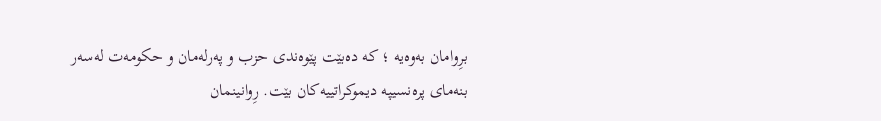برِوامان به‌وه‌یه‌ ؛ كه‌ ده‌بێت پێوه‌ندی حزب و په‌رله‌مان و حكومه‌ت له‌سه‌ر بنه‌مای پره‌نسیپه‌ دیموكراتییه‌كان بێت. رِوانینمان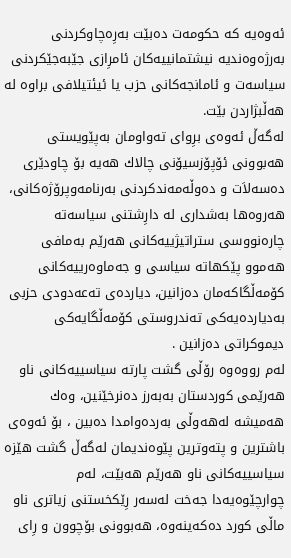ئه‌وه‌یه‌ كه‌ حكومه‌ت ده‌بێت به‌رِه‌چاوكردنی به‌رژه‌وه‌ندیه‌ نیشتمانییه‌كان ئامرِازی جێبه‌جێكردنی سیاسه‌ت و ئامانجه‌كانی حزب یا ئیئتیلافی براوه‌ له‌ هه‌ڵبژاردن بێت.
له‌گه‌ڵ ئه‌وه‌ی برِوای ته‌واومان به‌پێویستی هه‌بوونی ئۆپۆزسیۆنی چالاك هه‌یه‌ بۆ چاودێری ده‌سه‌لاَت و ده‌وڵه‌مه‌ندكردنی به‌رنامه‌وپرۆژه‌كانی، هه‌روه‌ها به‌شداری له‌ دارِشتنی سیاسه‌ته‌ چاره‌نووسی ستراتیژییه‌كانی هه‌رێم به‌مافی هه‌موو پێكهاته‌ سیاسی و جه‌ماوه‌رییه‌كانی كۆمه‌ڵگاكه‌مان ده‌زانین، دیارده‌ی ته‌عه‌دودی حزبی به‌دیارده‌یه‌كی ته‌ندروستی كۆمه‌ڵگایه‌كی دیموكراتی ده‌زانین .
له‌م رووه‌وه‌ رۆڵی گشت پارته‌ سیاسییه‌كانی ناو هه‌رێمی كوردستان به‌به‌رز ده‌نرخێنین، وه‌ك هه‌میشه‌ له‌هه‌وڵی به‌رده‌وامدا ده‌بین ، بۆ ئه‌وه‌ی باشترین و پته‌وترین پێوه‌ندیمان له‌گه‌ڵ گشت هێزه‌ سیاسییه‌كانی ناو هه‌رێم هه‌بێت، له‌م چوارچێوه‌یه‌دا جه‌خت له‌سه‌ر رِێكخستنی زیاتری ناو ماڵی كورد ده‌كه‌ینه‌وه‌، هه‌بوونی بۆچوون و رِای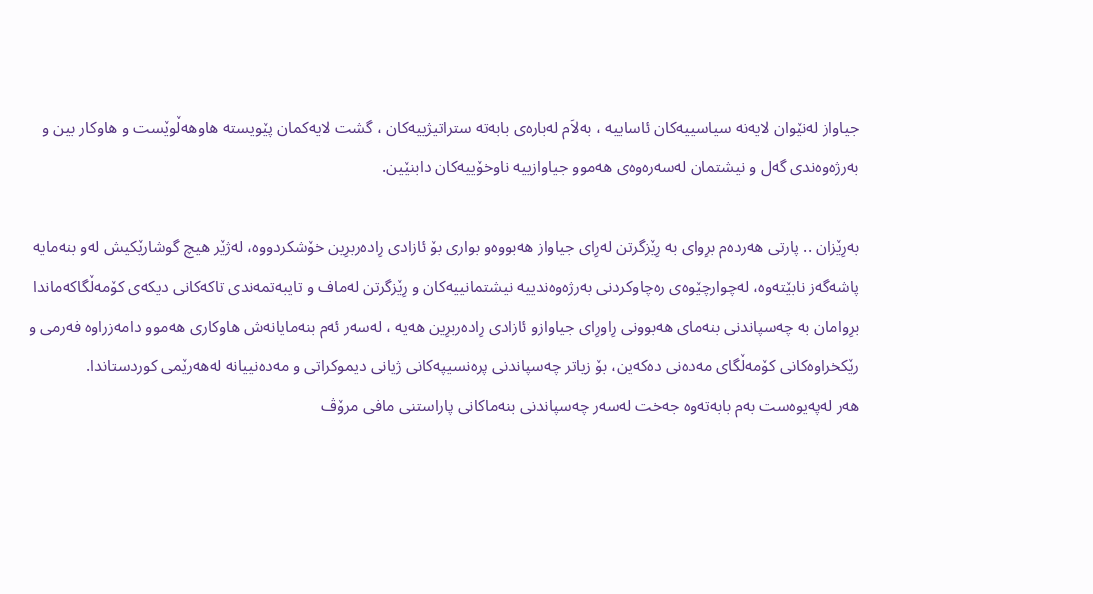جیاواز له‌نێوان لایه‌نه‌ سیاسییه‌كان ئاساییه‌ ، به‌لاَم له‌باره‌ی بابه‌ته‌ ستراتیژییه‌كان ، گشت لایه‌كمان پێویسته‌ هاوهه‌ڵوێست و هاوكار بین و به‌رژه‌وه‌ندی گه‌ل و نیشتمان له‌سه‌ره‌وه‌ی هه‌موو جیاوازییه‌ ناوخۆییه‌كان دابنێین.

به‌رِێزان .. پارتی هه‌رده‌م برِوای به‌ رِێزگرتن له‌رِای جیاواز هه‌بووه‌و بواری بۆ ئازادی رِاده‌ربرِین خۆشكردووه‌، له‌ژێر هیچ گوشارێكیش له‌و بنه‌مایه‌ پاشه‌گه‌ز نابێته‌وه‌، له‌چوارچێوه‌ی ره‌چاوكردنی به‌رژه‌وه‌ندییه‌ نیشتمانییه‌كان و رِێزگرتن له‌ماف و تایبه‌تمه‌ندی تاكه‌كانی دیكه‌ی كۆمه‌ڵگاكه‌ماندا برِوامان به‌ چه‌سپاندنی بنه‌مای هه‌بوونی رِاورِای جیاوازو ئازادی رِاده‌ربرِین هه‌یه‌ ، له‌سه‌ر ئه‌م بنه‌مایانه‌ش هاوكاری هه‌موو دامه‌زراوه‌ فه‌رمی و رێكخراوه‌كانی كۆمه‌ڵگای مه‌ده‌نی ده‌كه‌ین، بۆ زیاتر چه‌سپاندنی پره‌نسیپه‌كانی ژیانی دیموكراتی و مه‌ده‌نییانه‌ له‌هه‌رێمی كوردستاندا.
هه‌ر له‌په‌یوه‌ست به‌م بابه‌ته‌وه‌ جه‌خت له‌سه‌ر چه‌سپاندنی بنه‌ماكانی پاراستنی مافی مرۆڤ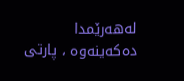له‌هه‌رێمدا ده‌كه‌ینه‌وه‌ ، پارتی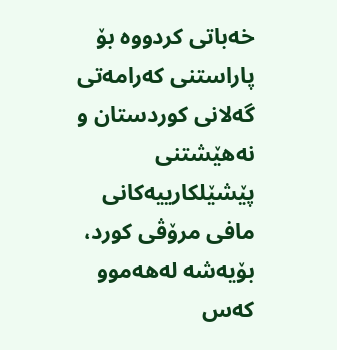خه‌باتی كردووه‌ بۆ پاراستنی كه‌رامه‌تی گه‌لانی كوردستان و نه‌هێشتنی پێشێلكارییه‌كانی مافی مرۆڤی كورد، بۆیه‌شه‌ له‌هه‌موو كه‌س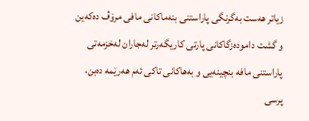زیاتر هه‌ست به‌گرنگی پاراستنی بنه‌ماكانی مافی مرۆڤ ده‌كه‌ین و گشت داموده‌زگاكانی پارتی كاریگه‌رتر له‌جاران له‌خزمه‌تی پاراستنی مافه‌ بنچینه‌یی و به‌هاكانی تاكی ئه‌م هه‌رێمه‌ ده‌بن، پرسی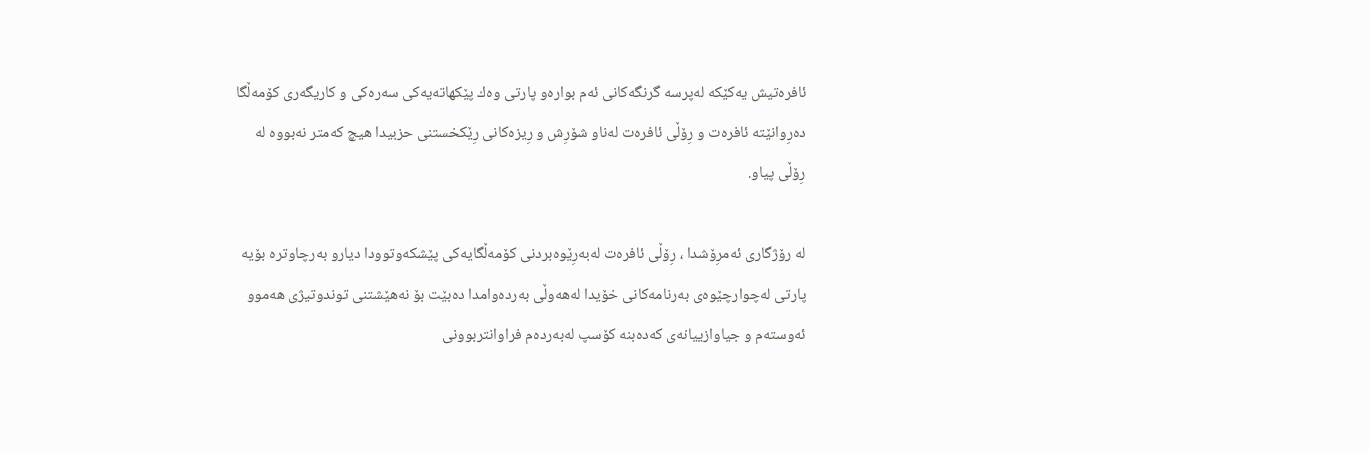ئافره‌تیش یه‌كێكه‌ له‌پرسه‌ گرنگه‌كانی ئه‌م بواره‌و پارتی وه‌ك پێكهاته‌یه‌كی سه‌ره‌كی و كاریگه‌ری كۆمه‌ڵگا ده‌رِوانێته‌ ئافره‌ت و رِۆڵی ئافره‌ت له‌ناو شۆرِش و رِیزه‌كانی رِێكخستنی حزبیدا هیچ كه‌متر نه‌بووه‌ له‌ رِۆڵی پیاو.

له‌ رۆژگاری ئه‌مرِۆشدا ، رِۆڵی ئافره‌ت له‌به‌رِێوه‌بردنی كۆمه‌ڵگایه‌كی پێشكه‌وتوودا دیارو به‌رچاوتره‌ بۆیه‌ پارتى له‌چوارچێوه‌ى به‌رنامه‌كانى خۆیدا له‌هه‌وڵى به‌رده‌وامدا ده‌بێت بۆ نه‌هێشتنى توندوتیژى هه‌موو ئه‌وسته‌م و جیاوازییانه‌ى كه‌ده‌بنه‌ كۆسپ له‌به‌رده‌م فراوانتربوونى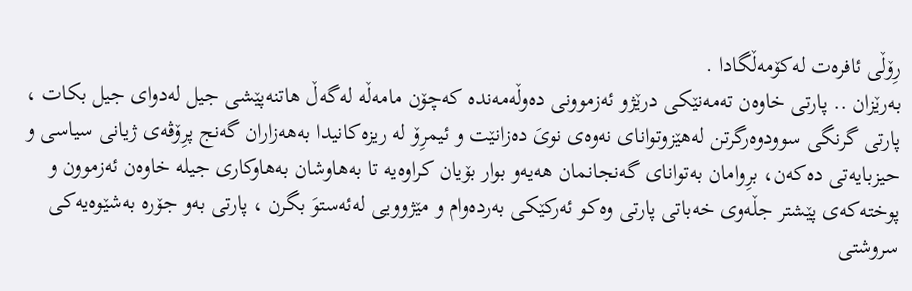رِۆڵى ئافره‌ت له‌كۆمه‌ڵگادا .
به‌رێزان .. پارتى خاوه‌ن ته‌مه‌نێكى درێژو ئه‌زموونى ده‌وڵه‌مه‌نده‌ كه‌چۆن مامه‌ڵه‌ له‌گه‌ڵ هاتنه‌پێشى جیل له‌دواى جیل بكات ، پارتى گرنگى سوودوه‌رگرتن له‌هێزوتواناى نه‌وه‌ى نوىَ ده‌زانێت و ئیمرِۆ له‌ ریزه‌كانیدا به‌هه‌زاران گه‌نج پرِۆڤه‌ى ژیانى سیاسى و حیزبایه‌تى ده‌كه‌ن، برِوامان به‌تواناى گه‌نجانمان هه‌یه‌و بوار بۆیان كراوه‌یه‌ تا به‌هاوشان به‌هاوكارى جیله‌ خاوه‌ن ئه‌زموون و پوخته‌كه‌ى پێشتر جڵه‌وى خه‌باتى پارتى وه‌كو ئه‌ركێكى به‌رده‌وام و مێژوویى له‌ئه‌ستوَ بگرن ، پارتى به‌و جۆره‌ به‌شێوه‌یه‌كى سروشتى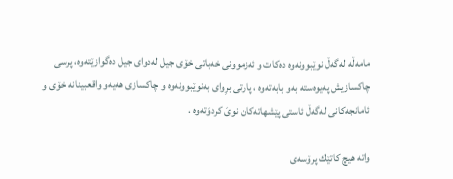مامه‌ڵه‌ له‌گه‌ڵ نوێبوونه‌وه‌ ده‌كات و ئه‌زموونى خه‌باتى خۆى جیل له‌دواى جیل ده‌گوازێته‌وه‌، پرسى چاكسازیش په‌یوه‌سته‌ به‌و بابه‌ته‌وه‌ ، پارتى برِواى به‌نوێبوونه‌وه‌ و چاكسازى هه‌یه‌و واقعبینانه‌ خۆى و ئامانجه‌كانى له‌گه‌ڵ ئاستى پێشهاته‌كان نوىَ كردوَته‌وه‌ .

واته‌ هیچ كاتێك پرۆسه‌ى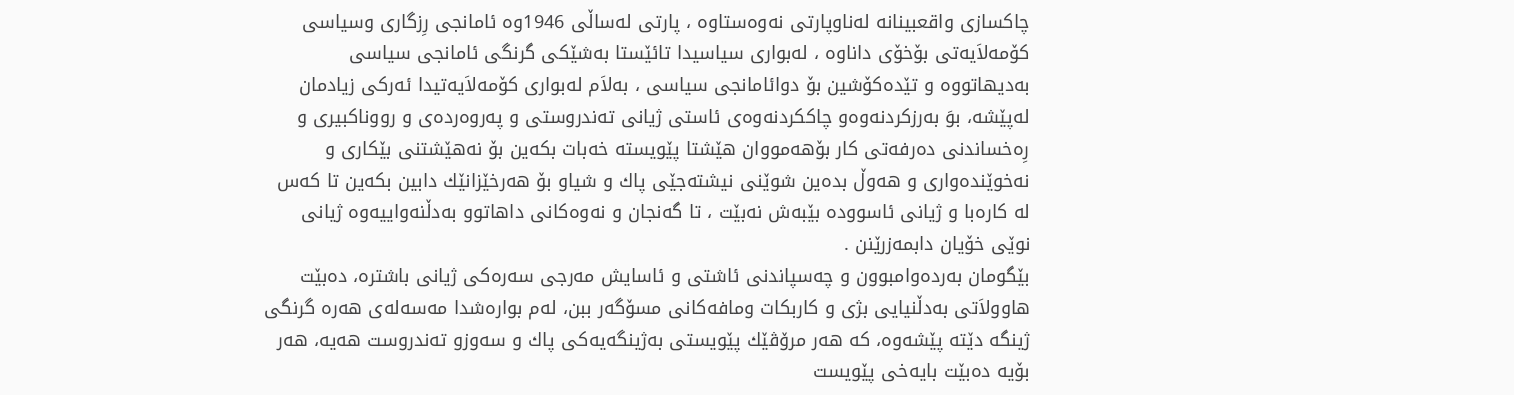چاكسازى واقعبینانه‌ له‌ناوپارتى نه‌وه‌ستاوه‌ ، پارتى له‌ساڵى 1946وه‌ ئامانجى رِزگارى وسیاسی كۆمه‌لاَیه‌تى بۆخۆى داناوه‌ ، له‌بوارى سیاسیدا تائێستا به‌شێكى گرنگى ئامانجى سیاسى به‌دیهاتووه‌ و تێده‌كۆشین بۆ دوائامانجى سیاسى ، به‌لاَم له‌بوارى كۆمه‌لاَیه‌تیدا ئه‌ركى زیادمان له‌پێشه‌، بوَ به‌رزكردنه‌وه‌و چاككردنه‌وه‌ى ئاستى ژیانى ته‌ندروستى و په‌روه‌رده‌ى و رووناكبیرى و رِه‌خساندنى ده‌رفه‌تى كار بۆهه‌مووان هێشتا پێویسته‌ خه‌بات بكه‌ین بۆ نه‌هێشتنى بێكارى و نه‌خوێنده‌وارى و هه‌وڵ بده‌ین شوێنى نیشته‌جێى پاك و شیاو بۆ هه‌رخێزانێك دابین بكه‌ین تا كه‌س له‌ كاره‌با و ژیانى ئاسووده‌ بێبه‌ش نه‌بێت ، تا گه‌نجان و نه‌وه‌كانى داهاتوو به‌دڵنه‌واییه‌وه‌ ژیانى نوێى خۆیان دابمه‌زرێنن .
بێگومان به‌رده‌وامبوون و چه‌سپاندنى ئاشتى و ئاسایش مه‌رجى سه‌ره‌كى ژیانى باشتره‌، ده‌بێت هاوولاَتى به‌دڵنیایى بژى و كاربكات ومافه‌كانى مسۆگه‌ر ببن، له‌م بواره‌شدا مه‌سه‌له‌ی هه‌ره‌ گرنگی ژینگه‌ دێته‌ پێشه‌وه‌، كه‌ هه‌ر مرۆڤێك پێویستی به‌ژینگه‌یه‌كی پاك و سه‌وزو ته‌ندروست هه‌یه‌، هه‌ر بۆیه‌ ده‌بێت بایه‌خی پێویست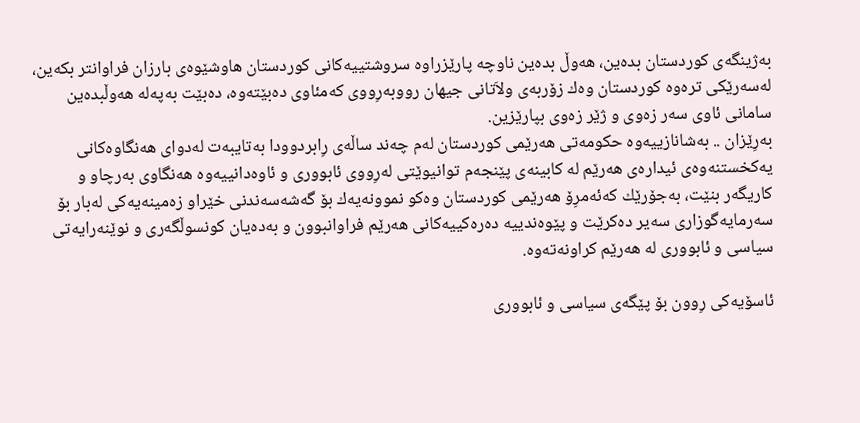به‌ژینگه‌ی كوردستان بده‌ین، هه‌وڵ بده‌ین ناوچه‌ پارێزراوه‌ سروشتییه‌كانی كوردستان هاوشێوه‌ی بارزان فراوانتر بكه‌ین، له‌سه‌رێكی تره‌وه‌ كوردستان وه‌ك زۆربه‌ی ولاَتانی جیهان رووبه‌رِووی كه‌مئاوی ده‌بێته‌وه‌، ده‌بێت به‌په‌له‌ هه‌وڵبده‌ین سامانی ئاوی سه‌ر زه‌وی و ژێر زه‌وی بپارێزین.
به‌رِێزان .. به‌شانازییه‌وه‌ حكومه‌تی هه‌رێمی كوردستان له‌م چه‌ند ساڵه‌ی رِابردوودا به‌تایبه‌ت له‌دوای هه‌نگاوه‌كانی یه‌كخستنه‌وه‌ی ئیداره‌ی هه‌رێم له‌ كابینه‌ی پێنجه‌م توانیوێتی له‌رِووی ئابووری و ئاوه‌دانییه‌وه‌ هه‌نگاوی به‌رچاو و كاریگه‌ر بنێت، به‌جۆرێك كه‌ئه‌مرِۆ هه‌رێمی كوردستان وه‌كو نموونه‌یه‌ك بۆ گه‌شه‌سه‌ندنی خێراو زه‌مینه‌یه‌كی له‌بار بۆ سه‌رمایه‌گوزاری سه‌یر ده‌كرێت و پێوه‌ندییه‌ ده‌ره‌كییه‌كانی هه‌رێم فراوانبوون و به‌ده‌یان كونسوڵگه‌ری و نوێنه‌رایه‌تی سیاسی و ئابووری له‌ هه‌رێم كراونه‌ته‌وه‌.

ئاسۆیه‌كی رِوون بۆ پێگه‌ی سیاسی و ئابووری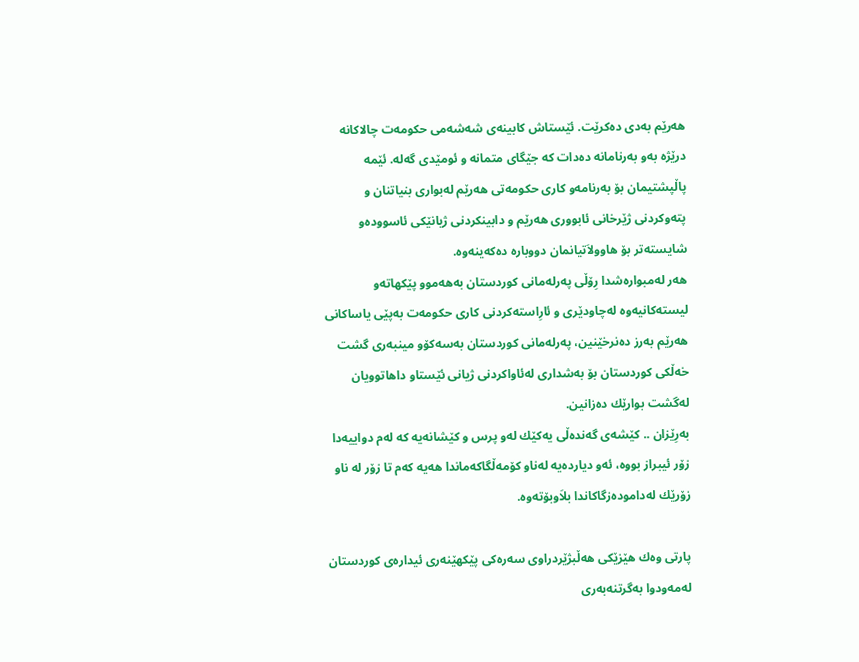هه‌رێم به‌دی ده‌كرێت. ئێستاش كابینه‌ی شه‌شه‌می حكومه‌ت چالاكانه‌ درێژه‌ به‌و به‌رنامانه‌ ده‌دات كه‌ جێگای متمانه‌ و ئومێدی گه‌له‌. ئێمه‌ پاڵپشتیمان بۆ به‌رنامه‌و كاری حكومه‌تی هه‌رێم له‌بواری بنیاتنان و پته‌وكردنی ژێرخانی ئابووری هه‌رێم و دابینكردنی ژیانێكی ئاسووده‌و شایسته‌تر بۆ هاوولاَتیانمان دووباره‌ ده‌كه‌ینه‌وه‌.
هه‌ر له‌مبواره‌شدا رِۆڵی په‌رله‌مانی كوردستان به‌هه‌موو پێكهاته‌و لیسته‌كانیه‌وه‌ له‌چاودێری و ئارِاسته‌كردنی كاری حكومه‌ت به‌پێی یاساكانی هه‌رێم به‌رز ده‌نرخێنین، په‌رله‌مانی كوردستان به‌سه‌كۆو مینبه‌ری گشت خه‌ڵكی كوردستان بۆ به‌شداری له‌ئاواكردنی ژیانی ئێستاو داهاتوویان له‌گشت بوارێك ده‌زانین.
به‌رِێزان .. كێشه‌ی گه‌نده‌ڵی یه‌كێك له‌و پرس و كێشانه‌یه‌ كه‌ له‌م دواییه‌دا زۆر ئیبراز بووه‌، ئه‌و دیارده‌یه‌ له‌ناو كۆمه‌ڵگاكه‌ماندا هه‌یه‌ كه‌م تا زۆر له‌ ناو زۆرێك له‌داموده‌زگاكاندا بلاَوبۆته‌وه‌.

پارتی وه‌ك هێزێكی هه‌ڵبژێردراوی سه‌ره‌كی پێكهێنه‌ری ئیداره‌ی كوردستان له‌مه‌ودوا به‌گرتنه‌به‌ری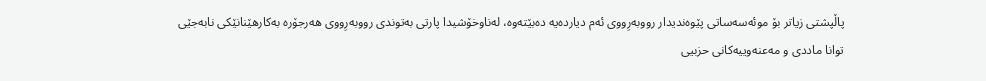پاڵپشتی زیاتر بۆ موئه‌سه‌ساتی پێوه‌ندیدار رووبه‌رِووی ئه‌م دیارده‌یه‌ ده‌بێته‌وه‌، له‌ناوخۆشیدا پارتی به‌توندی رووبه‌رِووی هه‌رجۆره‌ به‌كارهێنانێكی نابه‌جێی توانا ماددی و مه‌عنه‌وییه‌كانی حزبیی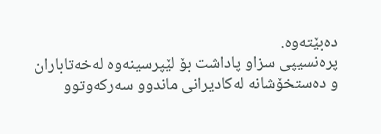ده‌بێته‌وه‌.
پره‌نسیپی سزاو پاداشت بۆ لێپرسینه‌وه‌ له‌خه‌تاباران و ده‌ستخۆشانه‌ له‌كادیرانی ماندوو سه‌ركه‌وتوو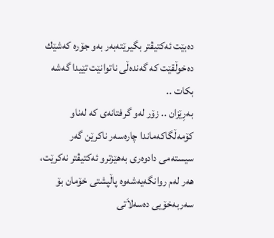ده‌بێت ئه‌كتیڤتر بگیرێته‌به‌ر به‌و جۆره‌ كه‌شێك ده‌خوڵقێت كه‌ گه‌نده‌ڵی ناتوانێت تێیدا گه‌شه‌ بكات ..
به‌رِێزان .. زۆر له‌و گرفتانه‌ی كه‌ له‌ناو كۆمه‌ڵگاكه‌ماندا چاره‌سه‌ر ناكرێن گه‌ر سیسته‌می دادوه‌ری به‌هێزترو ئه‌كتیڤتر نه‌كرێت، هه‌ر له‌م روانگه‌یه‌شه‌وه‌ پاڵپشتی خۆمان بۆ سه‌ربه‌خۆیی ده‌سه‌لاَتی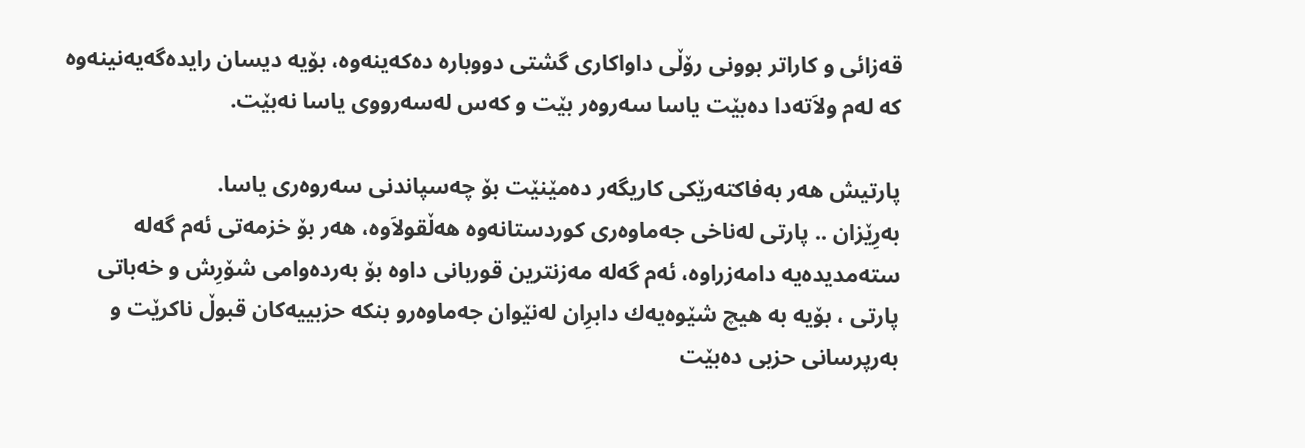قه‌زائی و كاراتر بوونی رۆڵی داواكاری گشتی دووباره‌ ده‌كه‌ینه‌وه‌، بۆیه‌ دیسان رایده‌گه‌یه‌نینه‌وه‌ كه‌ له‌م ولاَته‌دا ده‌بێت یاسا سه‌روه‌ر بێت و كه‌س له‌سه‌رووی یاسا نه‌بێت.

پارتیش هه‌ر به‌فاكته‌رێكی كاریگه‌ر ده‌مێنێت بۆ چه‌سپاندنی سه‌روه‌ری یاسا.
به‌رِێزان .. پارتی له‌ناخی جه‌ماوه‌ری كوردستانه‌وه‌ هه‌ڵقولاَوه‌، هه‌ر بۆ خزمه‌تی ئه‌م گه‌له‌ سته‌مدیده‌یه‌ دامه‌زراوه‌، ئه‌م گه‌له‌ مه‌زنترین قوربانی داوه‌ بۆ به‌رده‌وامی شۆرِش و خه‌باتی پارتی ، بۆیه‌ به‌ هیچ شێوه‌یه‌ك دابرِان له‌نێوان جه‌ماوه‌رو بنكه‌ حزبییه‌كان قبوڵ ناكرێت و به‌رپرسانی حزبی ده‌بێت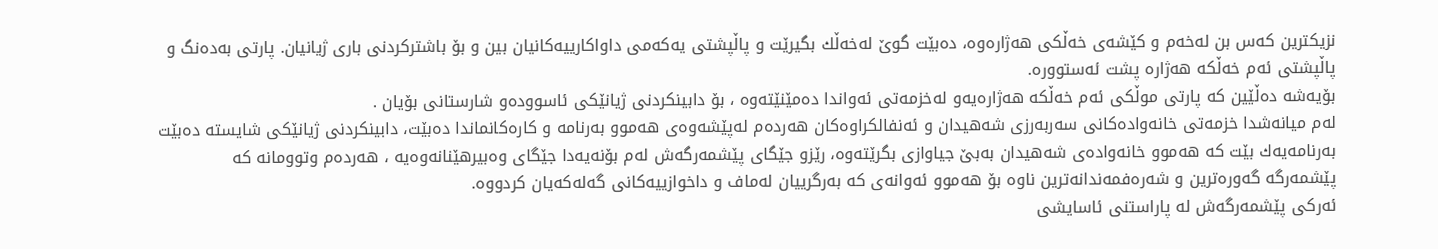نزیكترین كه‌س بن له‌خه‌م و كێشه‌ی خه‌ڵكی هه‌ژاره‌وه‌، ده‌بێت گوێ له‌خه‌ڵك بگیرێت و پاڵپشتی یه‌كه‌می داواكارییه‌كانیان بین و بۆ باشتركردنی باری ژیانیان. پارتی به‌ده‌نگ و پاڵپشتی ئه‌م خه‌ڵكه‌ هه‌ژاره‌ پشت ئه‌ستووره‌.
بۆیه‌شه‌ ده‌ڵێین كه‌ پارتی موڵكی ئه‌م خه‌ڵكه‌ هه‌ژاره‌یه‌و له‌خزمه‌تی ئه‌واندا ده‌مێنێته‌وه‌ ، بۆ دابینكردنی ژیانێكی ئاسووده‌و شارستانی بۆیان .
له‌م میانه‌شدا خزمه‌تی خانه‌واده‌كانی سه‌ربه‌رزی شه‌هیدان و ئه‌نفالكراوه‌كان هه‌رده‌م له‌پێشه‌وه‌ی هه‌موو به‌رنامه‌ و كاره‌كانماندا ده‌بێت، دابینكردنی ژیانێكی شایسته‌ ده‌بێت به‌رنامه‌یه‌ك بێت كه‌ هه‌موو خانه‌واده‌ی شه‌هیدان به‌بێ جیاوازی بگرێته‌وه‌، رێزو جێگای پێشمه‌رگه‌ش له‌م بۆنه‌یه‌دا جێگای وه‌بیرهێنانه‌وه‌یه‌ ، هه‌رده‌م وتوومانه‌ كه‌ پێشمه‌رگه‌ گه‌وره‌ترین و شه‌ره‌فمه‌ندانه‌ترین ناوه‌ بۆ هه‌موو ئه‌وانه‌ی كه‌ به‌رگرییان له‌ماف و داخوازییه‌كانی گه‌له‌كه‌یان كردووه‌.
ئه‌ركی پێشمه‌رگه‌ش له‌ پاراستنی ئاسایشی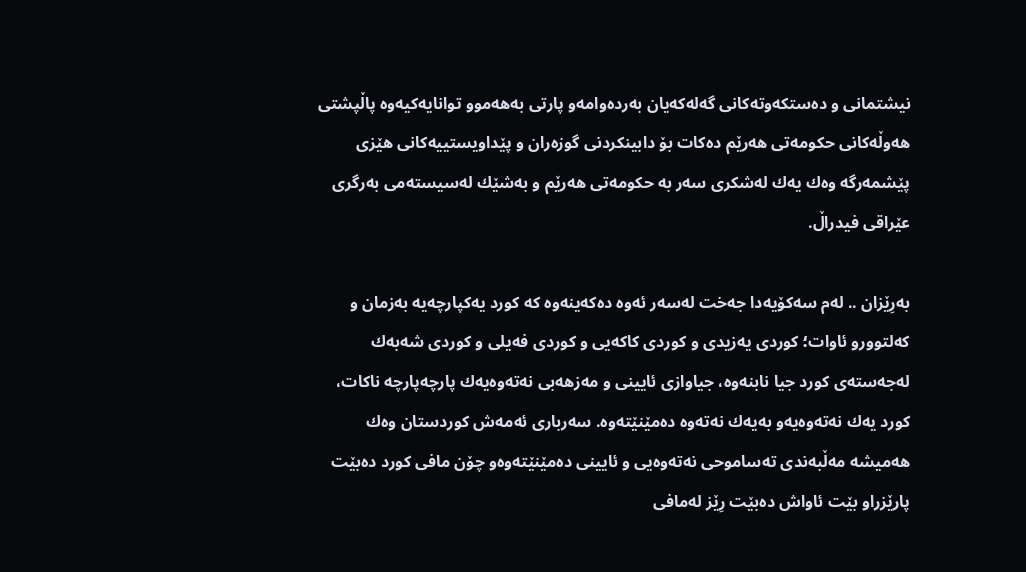نیشتمانی و ده‌ستكه‌وته‌كانی گه‌له‌كه‌یان به‌رده‌وامه‌و پارتی به‌هه‌موو توانایه‌كیه‌وه‌ پاڵپشتی هه‌وڵه‌كانی حكومه‌تی هه‌رێم ده‌كات بۆ دابینكردنی گوزه‌ران و پێداویستییه‌كانی هێزی پێشمه‌رگه‌ وه‌ك یه‌ك له‌شكری سه‌ر به‌ حكومه‌تی هه‌رێم و به‌شێك له‌سیسته‌می به‌رگری عێراقی فیدراڵ.

به‌رِێزان .. له‌م سه‌كۆیه‌دا جه‌خت له‌سه‌ر ئه‌وه‌ ده‌كه‌ینه‌وه‌ كه‌ كورد یه‌كپارچه‌یه‌ به‌زمان و كه‌لتوورو ئاوات؛ كوردی یه‌زیدی و كوردی كاكه‌یی و كوردی فه‌یلی و كوردی شه‌به‌ك له‌جه‌سته‌ی كورد جیا نابنه‌وه‌، جیاوازی ئایینی و مه‌زهه‌بی نه‌ته‌وه‌یه‌ك پارچه‌پارچه‌ ناكات، كورد یه‌ك نه‌ته‌وه‌یه‌و به‌یه‌ك نه‌ته‌وه‌ ده‌مێنێته‌وه‌. سه‌رباری ئه‌مه‌ش كوردستان وه‌ك هه‌میشه‌ مه‌ڵبه‌ندی ته‌ساموحی نه‌ته‌وه‌یی و ئایینی ده‌مێنێته‌وه‌و چۆن مافی كورد ده‌بێت پارێزراو بێت ئاواش ده‌بێت رِێز له‌مافی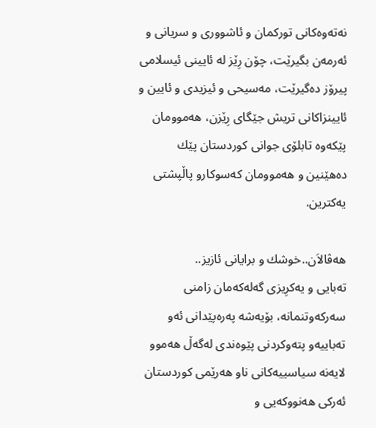نه‌ته‌وه‌كانی توركمان و ئاشووری و سریانی و ئه‌رمه‌ن بگیرێت، چۆن رِێز له‌ ئایینی ئیسلامی پیرۆز ده‌گیرێت، مه‌سیحی و ئیزیدی و ئایین و ئایینزاكانی تریش جێگای رِێزن، هه‌موومان پێكه‌وه‌ تابلۆی جوانی كوردستان پێك ده‌هێنین و هه‌موومان كه‌سوكارو پاڵپشتی یه‌كترین.

هه‌ڤالاَن..خوشك و برایانی ئازیز..
ته‌بایی و یه‌كرِیزی گه‌له‌كه‌مان زامنی سه‌ركه‌وتنمانه‌، بۆیه‌شه‌ په‌ره‌پێدانی ئه‌و ته‌باییه‌و پته‌وكردنی پێوه‌ندی له‌گه‌ڵ هه‌موو لایه‌نه‌ سیاسییه‌كانی ناو هه‌رێمی كوردستان ئه‌ركی هه‌نووكه‌یی و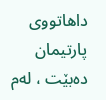داهاتووی پارتیمان ده‌بێت ، له‌م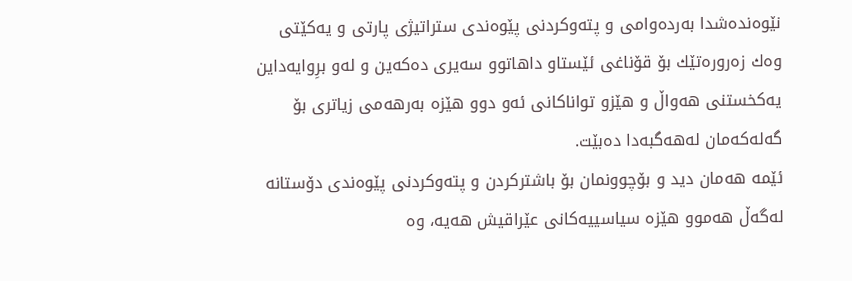نێوه‌نده‌شدا به‌رده‌وامی و پته‌وكردنی پێوه‌ندی ستراتیژی پارتی و یه‌كێتی وه‌ك زه‌روره‌تێك بۆ قۆناغی ئێستاو داهاتوو سه‌یری ده‌كه‌ین و له‌و برِوایه‌داین یه‌كخستنی هه‌واڵ و هێزو تواناكانی ئه‌و دوو هێزه‌ به‌رهه‌می زیاتری بۆ گه‌له‌كه‌مان له‌هه‌گبه‌دا ده‌بێت.
ئێمه‌ هه‌مان دید و بۆچوونمان بۆ باشتركردن و پته‌وكردنی پێوه‌ندی دۆستانه‌ له‌گه‌ڵ هه‌موو هێزه‌ سیاسییه‌كانی عێراقیش هه‌یه‌، وه‌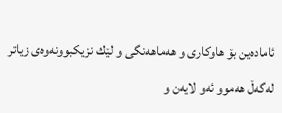ئاماده‌ین بۆ هاوكاری و هه‌ماهه‌نگی و لێك نزیكبوونه‌وه‌ی زیاتر له‌گه‌ڵ هه‌موو ئه‌و لایه‌ن و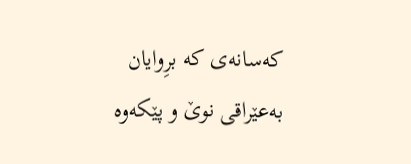كه‌سانه‌ی كه‌ برِوایان به‌عێراقی نوێ و پێكه‌وه‌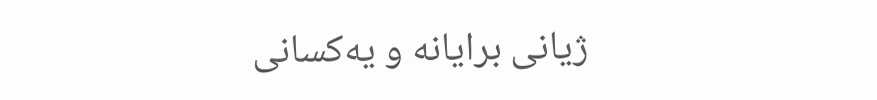ژیانی برایانه‌ و یه‌كسانی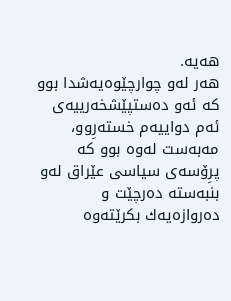هه‌یه‌.
هه‌ر له‌و چوارچێوه‌یه‌شدا بوو كه‌ ئه‌و ده‌ستپێشخه‌رییه‌ی ئه‌م دواییه‌م خسته‌رِوو، مه‌به‌ست له‌وه‌ بوو كه‌ پرِۆسه‌ی سیاسی عێراق له‌و بنبه‌سته‌ ده‌رچێت و ده‌روازه‌یه‌ك بكرێته‌وه‌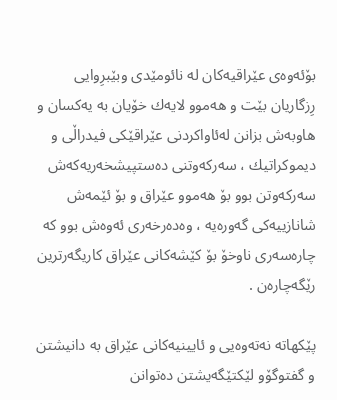بۆئه‌وه‌ى عێراقیه‌كان له‌ نائومێدى وبێبرِوایى رِزگاریان بێت و هه‌موو لایه‌ك خۆیان به‌ یه‌كسان و هاوبه‌ش بزانن له‌ئاواكردنى عێراقێكى فیدراڵى و دیموكراتیك ، سه‌ركه‌وتنى ده‌ستپیشخه‌ریه‌كه‌ش سه‌ركه‌وتن بوو بۆ هه‌موو عێراق و بۆ ئێمه‌ش شانازییه‌كى گه‌وره‌یه‌ ، وه‌ده‌رخه‌رى ئه‌وه‌ش بوو كه‌ چاره‌سه‌رى ناوخۆ بۆ كێشه‌كانى عێراق كاریگه‌رترین رێگه‌چاره‌ن .

پێكهاته‌ نه‌ته‌وه‌یى و ئایینیه‌كانى عێراق به‌ دانیشتن و گفتوگۆو لێكتێگه‌یشتن ده‌توانن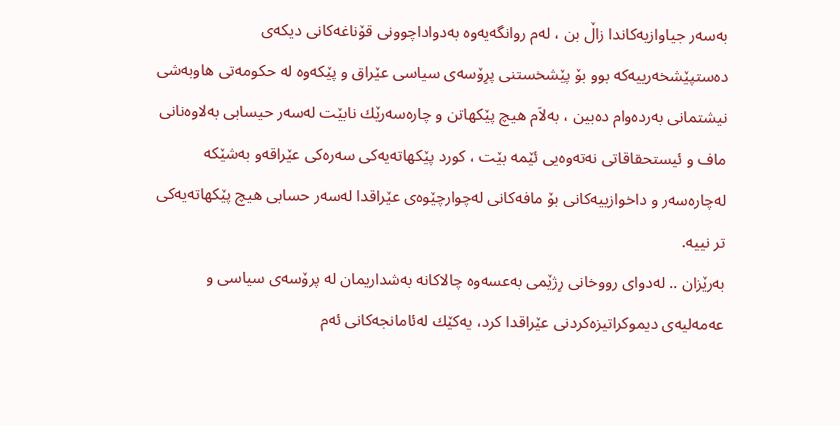به‌سه‌ر جیاوازیه‌كاندا زاڵ بن ، له‌م روانگه‌یه‌وه‌ به‌دواداچوونى قۆناغه‌كانی دیكه‌ی ده‌ستپێشخه‌رییه‌كه‌ بوو بۆ پێشخستنی پرِۆسه‌ى سیاسى عێراق و پێكه‌وه‌ له‌ حكومه‌تى هاوبه‌شى نیشتمانى به‌رده‌وام ده‌بین ، به‌لاَم هیچ پێكهاتن و چاره‌سه‌رێك نابێت له‌سه‌ر حیسابى به‌لاوه‌نانى ماف و ئیستحقاقاتى نه‌ته‌وه‌یى ئێمه‌ بێت ، كورد پێكهاته‌یه‌كى سه‌ره‌كى عێراقه‌و به‌شێكه‌ له‌چاره‌سه‌ر و داخوازییه‌كانى بۆ مافه‌كانى له‌چوارچێوه‌ی عێراقدا له‌سه‌ر حسابى هیچ پێكهاته‌یه‌كى تر نییه‌.
به‌رێزان .. له‌دواى رووخانى رِژێمى به‌عسه‌وه‌ چالاكانه‌ به‌شداریمان له‌ پرۆسه‌ى سیاسى و عه‌مه‌لیه‌ى دیموكراتیزه‌كردنى عێراقدا كرد، یه‌كێك له‌ئامانجه‌كانى ئه‌م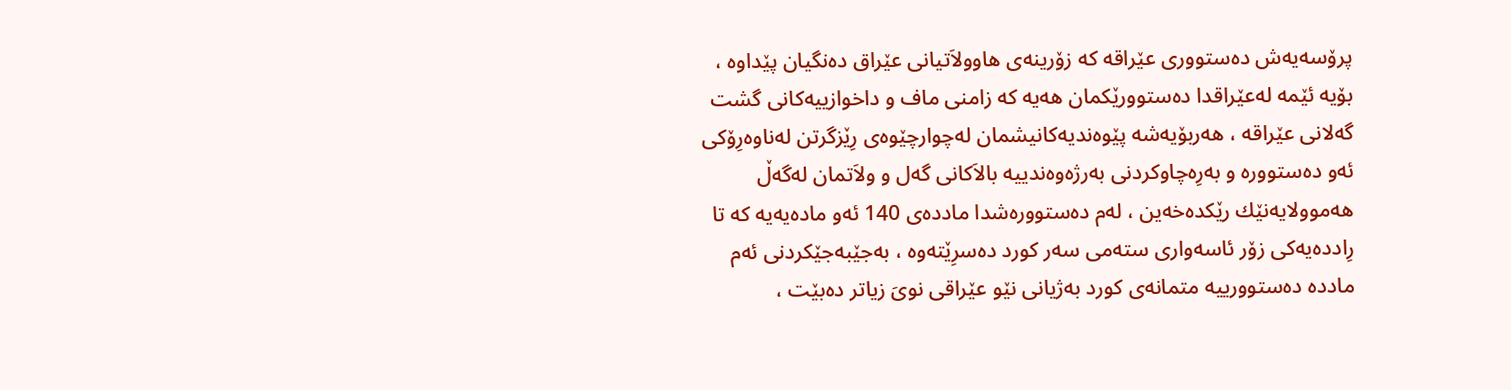پرۆسه‌یه‌ش ده‌ستوورى عێراقه‌ كه‌ زۆرینه‌ى هاوولاَتیانى عێراق ده‌نگیان پێداوه‌ ، بۆیه‌ ئێمه‌ له‌عێراقدا ده‌ستوورێكمان هه‌یه‌ كه‌ زامنی ماف و داخوازییه‌كانى گشت گه‌لانى عێراقه‌ ، هه‌ربۆیه‌شه‌ پێوه‌ندیه‌كانیشمان له‌چوارچێوه‌ى رِێزگرتن له‌ناوه‌رِۆكى ئه‌و ده‌ستووره‌ و به‌رِه‌چاوكردنى به‌رژه‌وه‌ندییه‌ بالاَكانی گه‌ل و ولاَتمان له‌گه‌ڵ هه‌موولایه‌نێك رێكده‌خه‌ین ، له‌م ده‌ستووره‌شدا مادده‌ى 140 ئه‌و ماده‌یه‌یه‌ كه‌ تا رِادده‌یه‌كى زۆر ئاسه‌وارى سته‌مى سه‌ر كورد ده‌سرِێته‌وه‌ ، به‌جێبه‌جێكردنى ئه‌م مادده‌ ده‌ستوورییه‌ متمانه‌ى كورد به‌ژیانی نێو عێراقى نوىَ زیاتر ده‌بێت ،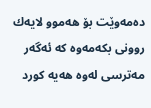ده‌مه‌وێت بۆ هه‌موو لایه‌ك روونى بكه‌مه‌وه‌ كه‌ ئه‌گه‌ر مه‌ترسى له‌وه‌ هه‌یه‌ كورد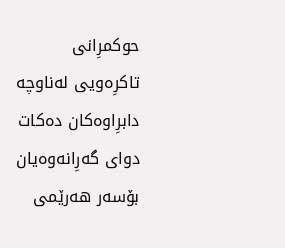حوكمرِانى تاكرِه‌ویى له‌ناوچه‌ دابرِاوه‌كان ده‌كات دواى گه‌رِانه‌وه‌یان بۆسه‌ر هه‌رێمى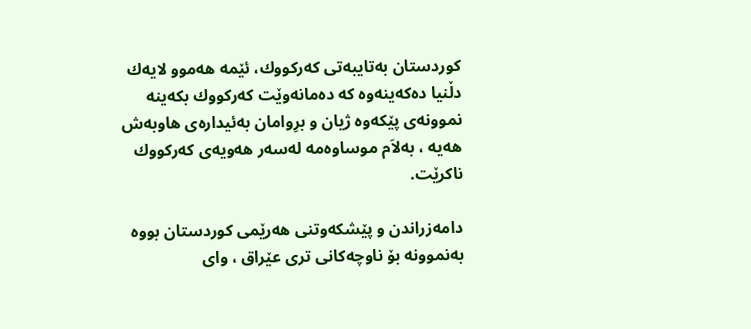كوردستان به‌تایبه‌تى كه‌ركووك، ئێمه‌ هه‌موو لایه‌ك دڵنیا ده‌كه‌ینه‌وه‌ كه‌ ده‌مانه‌وێت كه‌ركووك بكه‌ینه‌ نموونه‌ى پێكه‌وه‌ ژیان و برِوامان به‌ئیداره‌ى هاوبه‌ش هه‌یه‌ ، به‌لاَم موساوه‌مه‌ له‌سه‌ر هه‌ویه‌ى كه‌ركووك ناكرێت.

دامه‌زراندن و پێشكه‌وتنی هه‌رێمی كوردستان بووه‌ به‌نموونه‌ بۆ ناوچه‌كانی تری عێراق ، وای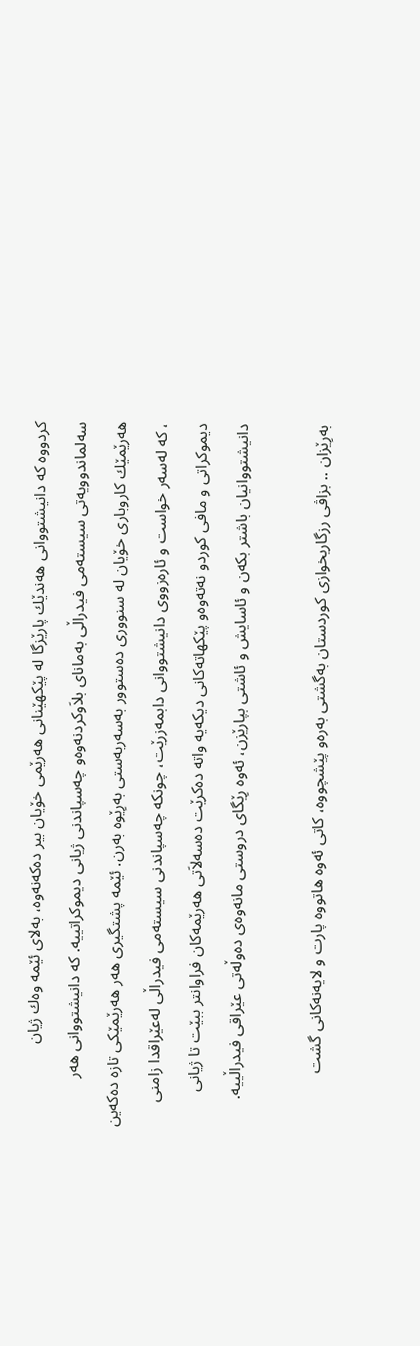كردووه‌ كه‌ دانیشتووانی هه‌ندێك پارێزگا له‌ پێكهێنانی هه‌رێمی خۆیان بیر ده‌كه‌نه‌وه‌، به‌لای ئێمه‌ وه‌ك ژیان سه‌لماندوویه‌تی سیسته‌می فیدراڵی به‌مانای بلاَوكردنه‌وه‌و چه‌سپاندنی ژیانی دیموكراتییه‌. كه‌ دانیشتووانی هه‌ر هه‌رێمێك كاروباری خۆیان له‌ سنووری ده‌ستوور به‌سه‌ربه‌ستی به‌رِێوه‌ به‌رن. ئێمه‌ پشتگیری هه‌ر هه‌رێمێكی تازه‌ ده‌كه‌ین ، كه‌ له‌سه‌ر خواست و ئاره‌زووی دانیشتووانی دابمه‌زرێت، چونكه‌ چه‌سپاندنی سیسته‌می فیدراڵی له‌عێراقدا زامنی دیموكراتی و مافی كوردو نه‌ته‌وه‌و پێكهاته‌كانی دیكه‌یه‌ واته‌ ده‌كرێت ده‌سه‌لاَتی هه‌رێمه‌كان فراوانتر ببێت تا ژیانی دانیشتووانیان باشتر بكه‌ن و ئاسایش و ئاشتی بپارێزن، ئه‌وه‌ رِێگای دروستی مانه‌وه‌ی ده‌وڵه‌تی عێراقی فیدراڵییه‌.

به‌رِێزان .. بزاڤی رزگاریخوازی كوردستان به‌گشتی به‌ره‌و پێشچووه‌، كاتی ئه‌وه‌ هاتووه‌ پارت و لایه‌نه‌كانی گشت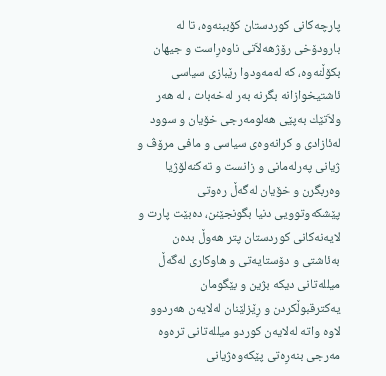پارچه‌كانی كوردستان كۆببنه‌وه‌، تا له‌ بارودۆخی رۆژهه‌لاَتی ناوه‌رِاست و جیهان بكۆڵنه‌وه‌، كه‌ له‌مه‌ودوا رێبازی سیاسی ئاشتیخوازانه‌ بگرنه‌ به‌ر له‌خه‌بات ، له‌ هه‌ر ولاَتێك به‌پێی هه‌لومه‌رجی خۆیان و سوود له‌ئازادی و كرانه‌وه‌ی سیاسی و مافی مرۆڤ و ژیانی په‌رله‌مانی و زانست و ته‌كنه‌لۆژیا وه‌ربگرن و خۆیان له‌گه‌ڵ ره‌وتی پێشكه‌وتوویی دنیا بگونجێنن، ده‌بێت پارت و لایه‌نه‌كانی كوردستان پتر هه‌وڵ بده‌ن به‌ئاشتی و دۆستایه‌تی و هاوكاری له‌گه‌ڵ میلله‌تانی دیكه‌ بژین و بێگومان یه‌كترقبوڵكردن و رِێزلێنان له‌لایه‌ن هه‌ردوو لاوه‌ واته‌ له‌لایه‌ن كوردو میلله‌تانی تره‌وه‌ مه‌رجی بنه‌رِه‌تی پێكه‌وه‌ژیانی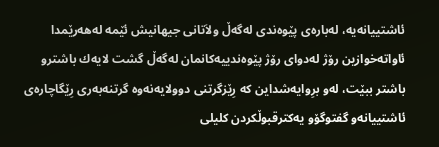ئاشتییانه‌یه‌، له‌باره‌ی پێوه‌ندی له‌گه‌ڵ ولاَتانی جیهانیش ئێمه‌ له‌هه‌رێمدا ئاواته‌خوازین رۆژ له‌دوای رۆژ پێوه‌ندییه‌كانمان له‌گه‌ڵ گشت لایه‌ك باشترو باشتر ببێت، له‌و برِوایه‌شداین كه‌ رِێزگرتنی دوولایه‌نه‌وه‌ گرتنه‌به‌ری رِێگاچاره‌ی ئاشتییانه‌و گفتوگۆو یه‌كترقبوڵكردن كلیلی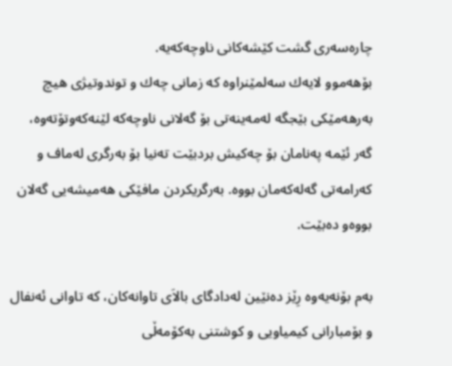چاره‌سه‌ری گشت كێشه‌كانی ناوچه‌كه‌یه‌.
بۆهه‌موو لایه‌ك سه‌لمێنراوه‌ كه‌ زمانی چه‌ك و توندوتیژی هیچ به‌رهه‌مێكی بێجگه‌ له‌مه‌ینه‌تی بۆ گه‌لانی ناوچه‌كه‌ لێنه‌كه‌وتۆته‌وه‌، گه‌ر ئێمه‌ په‌نامان بۆ چه‌كیش بردبێت ته‌نیا بۆ به‌رگری له‌ماف و كه‌رامه‌تی گه‌له‌كه‌مان بووه‌. به‌رگریكردن مافێكی هه‌میشه‌یی گه‌لان بووه‌و ده‌بێت.

به‌م بۆنه‌یه‌وه‌ رِێز ده‌نێین له‌دادگای بالاَی تاوانه‌كان، كه‌ تاوانی ئه‌نفال و بۆمبارانی كیمیاویی و كوشتنی به‌كۆمه‌ڵی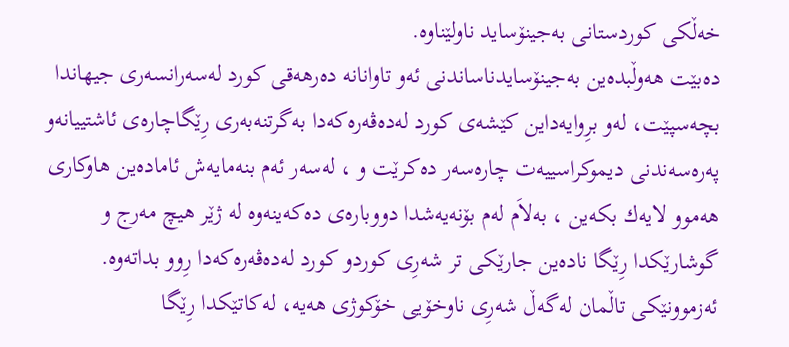خه‌ڵكی كوردستانی به‌جینۆساید ناولێناوه‌.
ده‌بێت هه‌وڵبده‌ین به‌جینۆسایدناساندنی ئه‌و تاوانانه‌ ده‌رهه‌قی كورد له‌سه‌رانسه‌ری جیهاندا بچه‌سپێت، له‌و برِوایه‌داین كێشه‌ی كورد له‌ده‌ڤه‌ره‌كه‌دا به‌گرتنه‌به‌ری رِێگاچاره‌ی ئاشتییانه‌و په‌ره‌سه‌ندنی دیموكراسییه‌ت چاره‌سه‌ر ده‌كرێت و ، له‌سه‌ر ئه‌م بنه‌مایه‌ش ئاماده‌ین هاوكاری هه‌موو لایه‌ك بكه‌ین ، به‌لاَم له‌م بۆنه‌یه‌شدا دووباره‌ی ده‌كه‌ینه‌وه‌ له‌ ژێر هیچ مه‌رج و گوشارێكدا رِێگا ناده‌ین جارێكی تر شه‌رِی كوردو كورد له‌ده‌ڤه‌ره‌كه‌دا رِوو بداته‌وه‌.
ئه‌زموونێكی تاڵمان له‌گه‌ڵ شه‌رِی ناوخۆیی خۆكوژی هه‌یه‌، له‌كاتێكدا رِێگا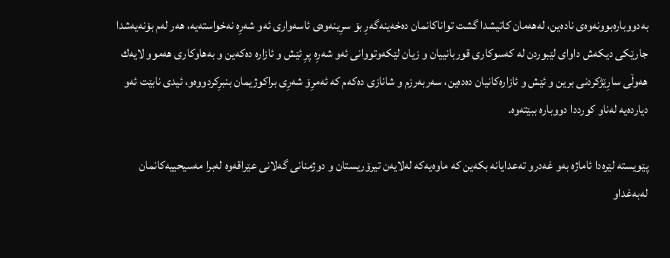به‌دووباره‌بوونه‌وه‌ی ناده‌ین، له‌هه‌مان كاتیشدا گشت تواناكانمان ده‌خه‌ینه‌گه‌رِ بۆ سرِینه‌وه‌ی ئاسه‌واری ئه‌و شه‌رِه‌ نه‌خواسته‌یه‌، هه‌ر له‌م بۆنه‌یه‌شدا جارێكی دیكه‌ش داوای لێبوردن له‌ كه‌سوكاری قوربانییان و زیان لێكه‌وتووانی ئه‌و شه‌رِه‌ پرِ ئێش و ئازاره‌ ده‌كه‌ین و به‌هاوكاری هه‌موو لایه‌ك هه‌وڵی سارِێژكردنی برین و ئێش و ئازاره‌كانیان ده‌ده‌ین، سه‌ربه‌رزم و شانازی ده‌كه‌م كه‌ ئه‌مرِۆ شه‌رِی براكوژیمان بنبرِكردووه‌و، ئیدی نابێت ئه‌و دیارده‌یه‌ له‌ناو كورددا دووباره‌ ببێته‌وه‌.

پێویسته‌ لێره‌دا ئاماژه‌ به‌و غه‌درو ته‌عدایانه‌ بكه‌ین كه‌ ماوه‌یه‌كه‌ له‌لایه‌ن تیرۆریستان و دوژمنانی گه‌لانی عێراقه‌وه‌ له‌برا مه‌سیحییه‌كانمان له‌به‌غداو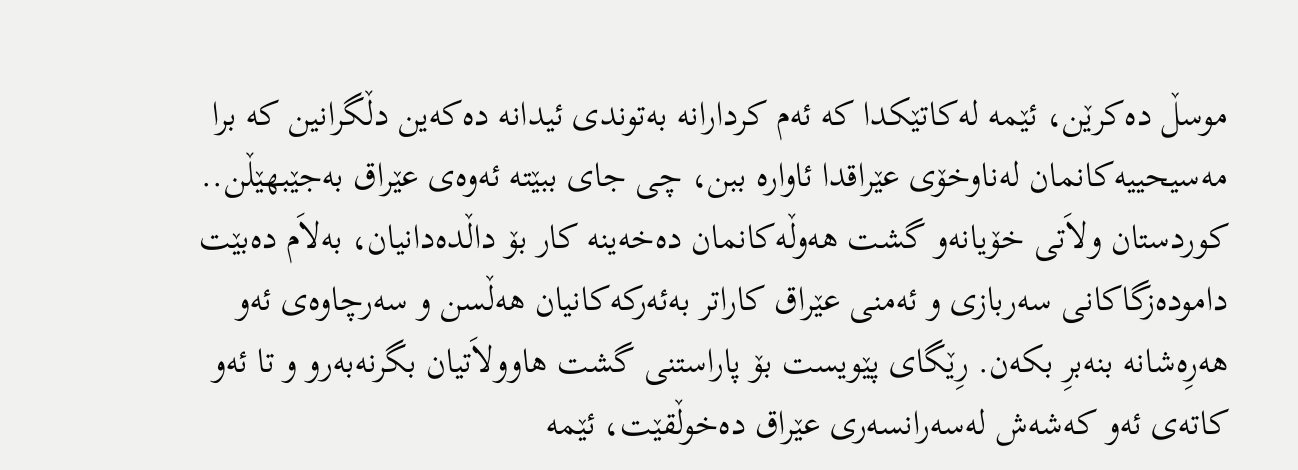موسڵ ده‌كرێن، ئێمه‌ له‌كاتێكدا كه‌ ئه‌م كردارانه‌ به‌توندی ئیدانه‌ ده‌كه‌ین دڵگرانین كه‌ برا مه‌سیحییه‌كانمان له‌ناوخۆی عێراقدا ئاواره‌ ببن، چی جای ببێته‌ ئه‌وه‌ی عێراق به‌جێبهێڵن..
كوردستان ولاَتی خۆیانه‌و گشت هه‌وڵه‌كانمان ده‌خه‌ینه‌ كار بۆ داڵده‌دانیان، به‌لاَم ده‌بێت داموده‌زگاكانی سه‌ربازی و ئه‌منی عێراق كاراتر به‌ئه‌ركه‌كانیان هه‌ڵسن و سه‌رچاوه‌ی ئه‌و هه‌رِه‌شانه‌ بنه‌برِ بكه‌ن. رِێگای پێویست بۆ پاراستنی گشت هاوولاَتیان بگرنه‌به‌رو و تا ئه‌و كاته‌ی ئه‌و كه‌شه‌ش له‌سه‌رانسه‌ری عێراق ده‌خوڵقێت، ئێمه‌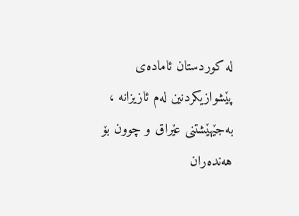له‌ كوردستان ئاماده‌ی پێشوازیكردنین له‌م ئازیزانه‌ ، به‌جێهێشتنی عێراق و چوون بۆ هه‌نده‌ران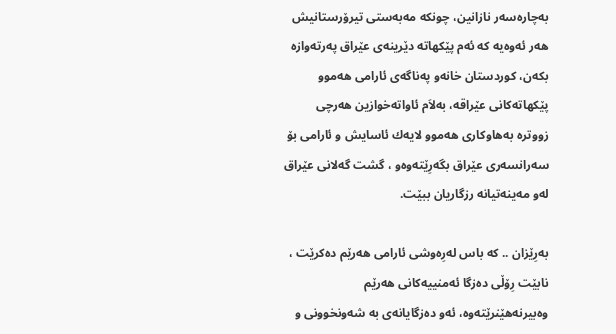به‌چاره‌سه‌ر نازانین، چونكه‌ مه‌به‌ستی تیرۆرستانیش هه‌ر ئه‌وه‌یه‌ كه‌ ئه‌م پێكهاته‌ دێرینه‌ی عێراق په‌رته‌وازه‌ بكه‌ن، كوردستان خانه‌و په‌ناگه‌ی ئارامی هه‌موو پێكهاته‌كانی عێراقه‌، به‌لاَم ئاواته‌خوازین هه‌رچی زووتره‌ به‌هاوكاری هه‌موو لایه‌ك ئاسایش و ئارامی بۆ سه‌رانسه‌ری عێراق بگه‌رِێته‌وه‌و ، گشت گه‌لانی عێراق له‌و مه‌ینه‌تیانه‌ رزگاریان ببێت.

به‌رِێزان .. كه‌ باس له‌رِه‌وشی ئارامی هه‌رێم ده‌كرێت ، نابێت رِۆڵی ده‌زگا ئه‌منییه‌كانی هه‌رێم وه‌بیرنه‌هێنرێته‌وه‌، ئه‌و ده‌زگایانه‌ی به‌ شه‌ونخوونی و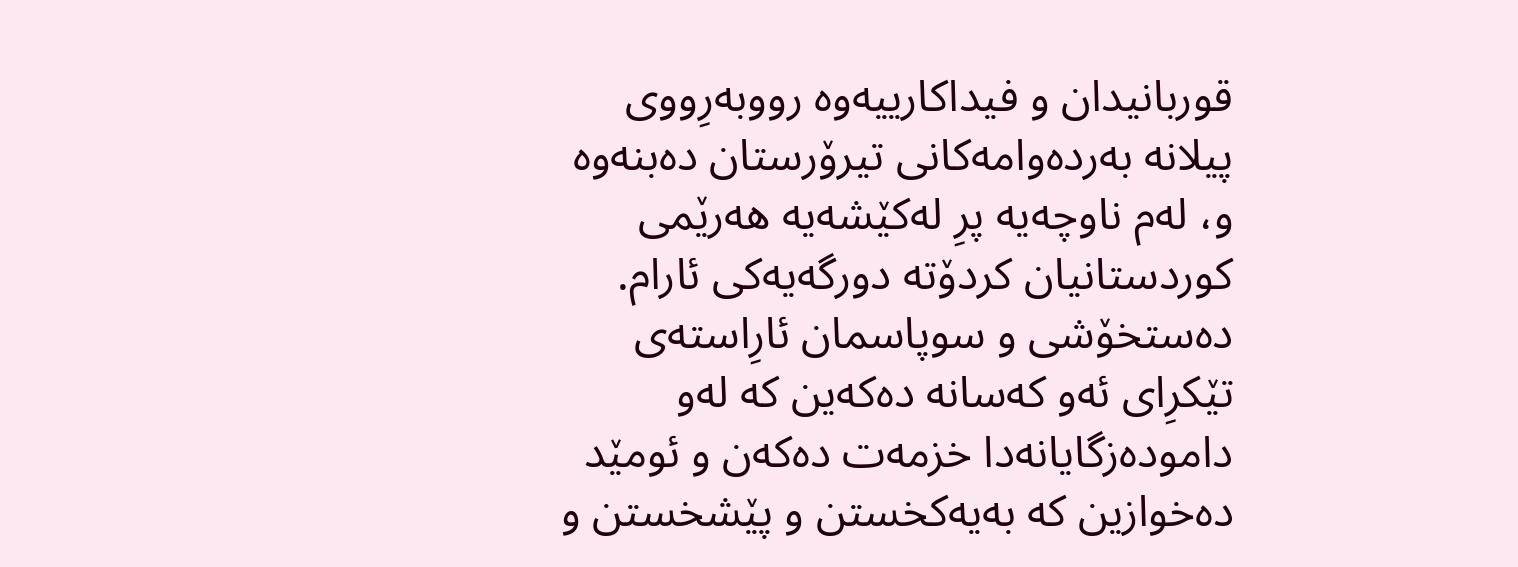قوربانیدان و فیداكارییه‌وه‌ رووبه‌رِووی پیلانه‌ به‌رده‌وامه‌كانی تیرۆرستان ده‌بنه‌وه‌ و، له‌م ناوچه‌یه‌ پرِ له‌كێشه‌یه‌ هه‌رێمی كوردستانیان كردۆته‌ دورگه‌یه‌كی ئارام.
ده‌ستخۆشی و سوپاسمان ئارِاسته‌ی تێكرِای ئه‌و كه‌سانه‌ ده‌كه‌ین كه‌ له‌و داموده‌زگایانه‌دا خزمه‌ت ده‌كه‌ن و ئومێد ده‌خوازین كه‌ به‌یه‌كخستن و پێشخستن و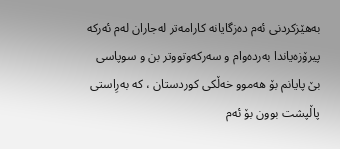به‌هێزكردنی ئه‌م ده‌زگایانه‌ كارامه‌تر له‌جاران له‌م ئه‌ركه‌ پیرۆزه‌یاندا به‌رده‌وام و سه‌ركه‌وتووتر بن و سوپاسی بێ پایانم بۆ هه‌موو خه‌ڵكی كوردستان ، كه‌ به‌رِاستی پاڵپشت بوون بۆ ئه‌م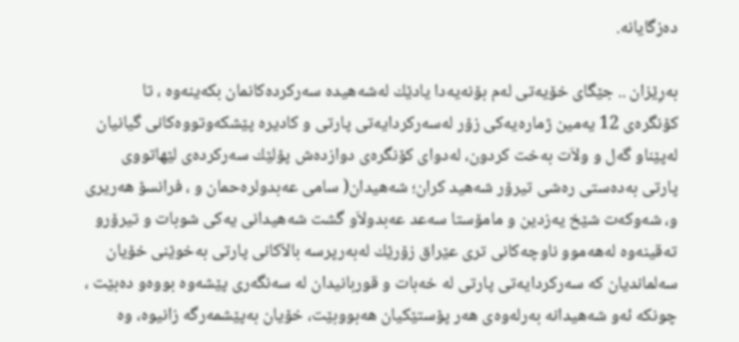ده‌زگایانه‌.

به‌رِێزان .. جێگای خۆیه‌تی له‌م بۆنه‌یه‌دا یادێك له‌شه‌هیده‌ سه‌ركرده‌كانمان بكه‌ینه‌وه‌ ، تا كۆنگره‌ی 12 یه‌مین ژماره‌یه‌كی زۆر له‌سه‌ركردایه‌تی پارتی و كادیره‌ پێشكه‌وتووه‌كانی گیانیان له‌پێناو گه‌ل و ولاَت به‌خت كردون، له‌دوای كۆنگره‌ی دوازده‌ش پۆلێك سه‌ركرده‌ی لێهاتووی پارتی به‌ده‌ستی ره‌شی تیرۆر شه‌هید كران؛ شه‌هیدان( سامی عه‌بدولره‌حمان و ، فرانسۆ هه‌ریری و، شه‌وكه‌ت شێخ یه‌زدین و مامۆستا سه‌عد عه‌بدولاَو گشت شه‌هیدانی یه‌كی شوبات و تیرۆرو ته‌قینه‌وه‌ له‌هه‌موو ناوچه‌كانی تری عێراق زۆرێك له‌به‌رپرسه‌ بالاَكانی پارتی به‌خوێنی خۆیان سه‌لماندیان كه‌ سه‌ركردایه‌تی پارتی له‌ خه‌بات و قوربانیدان له‌ سه‌نگه‌ری پێشه‌وه‌ بووه‌و ده‌بێت ، چونكه‌ ئه‌و شه‌هیدانه‌ به‌رله‌وه‌ی هه‌ر پۆستێكیان هه‌بووبێت، خۆیان به‌پێشمه‌رگه‌ زانیوه‌، وه‌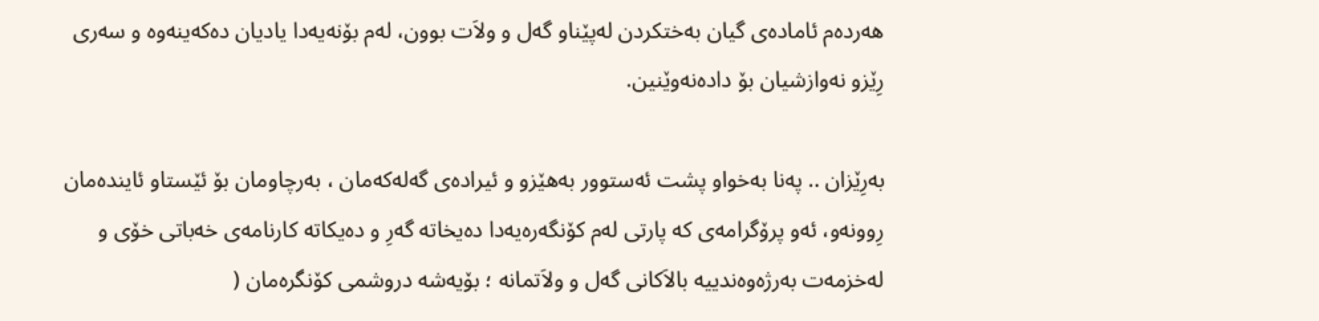هه‌رده‌م ئاماده‌ی گیان به‌ختكردن له‌پێناو گه‌ل و ولاَت بوون، له‌م بۆنه‌یه‌دا یادیان ده‌كه‌ینه‌وه‌ و سه‌ری رِێزو نه‌وازشیان بۆ داده‌نه‌وێنین.

به‌رِێزان .. په‌نا به‌خواو پشت ئه‌ستوور به‌هێزو و ئیراده‌ی گه‌له‌كه‌مان ، به‌رچاومان بۆ ئێستاو ئاینده‌مان رِوونه‌و، ئه‌و پرۆگرامه‌ی كه‌ پارتی له‌م كۆنگه‌ره‌یه‌دا ده‌یخاته‌ گه‌رِ و ده‌یكاته‌ كارنامه‌ی خه‌باتی خۆی و له‌خزمه‌ت به‌رژه‌وه‌ندییه‌ بالاَكانی گه‌ل و ولاَتمانه‌ ؛ بۆیه‌شه‌ دروشمی كۆنگره‌مان (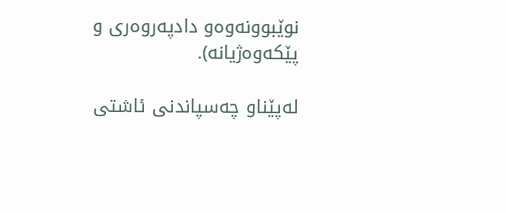نوێبوونه‌وه‌و دادپه‌روه‌ری و پێكه‌وه‌ژیانه‌).

له‌پێناو چه‌سپاندنی ئاشتی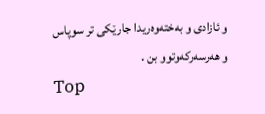و ئازادی و به‌خته‌وه‌ریدا جارێكی تر سوپاس و هه‌رسه‌ركه‌وتوو بن .
Top